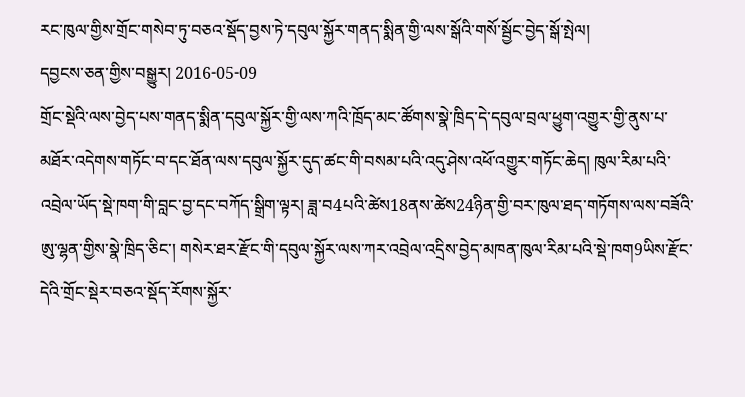རང་ཁུལ་གྱིས་གྲོང་གསེབ་ཏུ་བཅའ་སྡོད་བྱས་ཏེ་དབུལ་སྐྱོར་གནད་སྨིན་གྱི་ལས་སྒོའི་གསོ་སྦྱོང་བྱེད་སྒོ་སྤེལ།
དབྱངས་ཅན་གྱིས་བསྒྱུར། 2016-05-09
གྲོང་སྡེའི་ལས་བྱེད་པས་གནད་སྨིན་དབུལ་སྐྱོར་གྱི་ལས་ཀའི་ཁྲོད་མང་ཚོགས་སྣེ་ཁྲིད་དེ་དབུལ་བྲལ་ཕྱུག་འགྱུར་གྱི་ནུས་པ་མཐོར་འདེགས་གཏོང་བ་དང་ཐོན་ལས་དབུལ་སྐྱོར་དུད་ཚང་གི་བསམ་པའི་འདུ་ཤེས་འཕོ་འགྱུར་གཏོང་ཆེད། ཁུལ་རིམ་པའི་འབྲེལ་ཡོད་སྡེ་ཁག་གི་བླང་བྱ་དང་བཀོད་སྒྲིག་ལྟར། ཟླ་བ4པའི་ཚེས18ནས་ཚེས24ཉིན་གྱི་བར་ཁུལ་ཐད་གཏོགས་ལས་བཟོའི་ཨུ་ལྷན་གྱིས་སྣེ་ཁྲིད་ཅིང་། གསེར་ཐར་རྫོང་གི་དབུལ་སྐྱོར་ལས་ཀར་འབྲེལ་འདྲིས་བྱེད་མཁན་ཁུལ་རིམ་པའི་སྡེ་ཁག9ཡིས་རྫོང་དེའི་གྲོང་སྡེར་བཅའ་སྡོད་རོགས་སྐྱོར་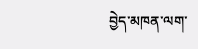བྱེད་མཁན་ལག་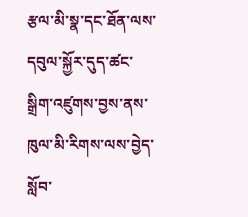རྩལ་མི་སྣ་དང་ཐོན་ལས་དབུལ་སྐྱོར་དུད་ཚང་སྒྲིག་འཛུགས་བྱས་ནས་ཁུལ་མི་རིགས་ལས་བྱེད་སློབ་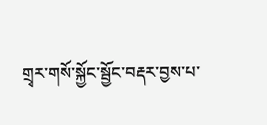གྲྭར་གསོ་སྐྱོང་སྦྱོང་བརྡར་བྱས་པ་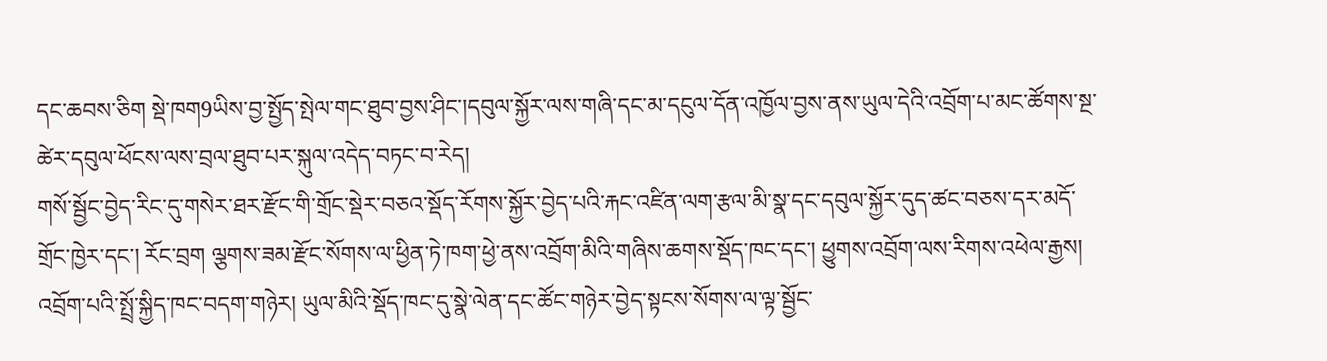དང་ཆབས་ཅིག སྡེ་ཁག9ཡིས་བྱ་སྤྱོད་སྤེལ་གང་ཐུབ་བྱས་ཤིང་།དབུལ་སྐྱོར་ལས་གཞི་དང་མ་དངུལ་དོན་འཁྱོལ་བྱས་ནས་ཡུལ་དེའི་འབྲོག་པ་མང་ཚོགས་སྔ་ཚེར་དབུལ་ཕོངས་ལས་བྲལ་ཐུབ་པར་སྐུལ་འདེད་བཏང་བ་རེད།
གསོ་སྦྱོང་བྱེད་རིང་དུ་གསེར་ཐར་རྫོང་གི་གྲོང་སྡེར་བཅའ་སྡོད་རོགས་སྐྱོར་བྱེད་པའི་རྐང་འཛིན་ལག་རྩལ་མི་སྣ་དང་དབུལ་སྐྱོར་དུད་ཚང་བཅས་དར་མདོ་གྲོང་ཁྱེར་དང་། རོང་བྲག ལྕགས་ཟམ་རྫོང་སོགས་ལ་ཕྱིན་ཏེ་ཁག་ཕྱེ་ནས་འབྲོག་མིའི་གཞིས་ཆགས་སྡོད་ཁང་དང་། ཕྱུགས་འབྲོག་ལས་རིགས་འཕེལ་རྒྱས། འབྲོག་པའི་སྤྲོ་སྐྱིད་ཁང་བདག་གཉེར། ཡུལ་མིའི་སྡོད་ཁང་དུ་སྣེ་ལེན་དང་ཚོང་གཉེར་བྱེད་སྟངས་སོགས་ལ་ལྟ་སྦྱོང་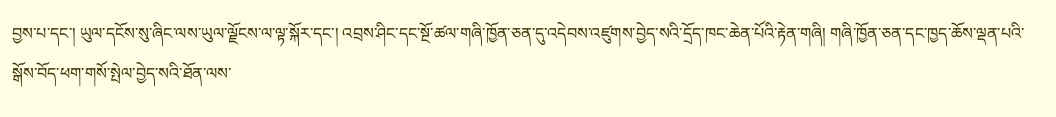བྱས་པ་དང་། ཡུལ་དངོས་སུ་ཞིང་ལས་ཡུལ་ལྗོངས་ལ་ལྟ་སྐོར་དང་། འབྲས་ཤིང་དང་སྔོ་ཚལ་གཞི་ཁྱོན་ཅན་དུ་འདེབས་འཛུགས་བྱེད་སའི་དྲོད་ཁང་ཆེན་པོའི་རྟེན་གཞི། གཞི་ཁྱོན་ཅན་དང་ཁྱད་ཆོས་ལྡན་པའི་སྒོས་བོད་ཕག་གསོ་སྤེལ་བྱེད་སའི་ཐོན་ལས་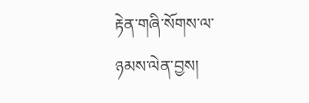རྟེན་གཞི་སོགས་ལ་ཉམས་ལེན་བྱས།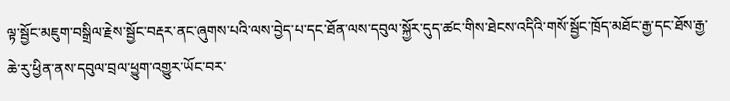ལྟ་སྦྱོང་མཇུག་བསྒྲིལ་རྗེས་སྦྱོང་བརྡར་ནང་ཞུགས་པའི་ལས་བྱེད་པ་དང་ཐོན་ལས་དབུལ་སྐྱོར་དུད་ཚང་གིས་ཐེངས་འདིའི་གསོ་སྦྱོང་ཁྲོད་མཐོང་རྒྱ་དང་ཐོས་རྒྱ་ཆེ་རུ་ཕྱིན་ནས་དབུལ་བྲལ་ཕྱུག་འགྱུར་ཡོང་བར་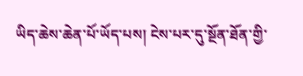ཡིད་ཆེས་ཆེན་པོ་ཡོད་པས། ངེས་པར་དུ་སྔོན་ཐོན་གྱི་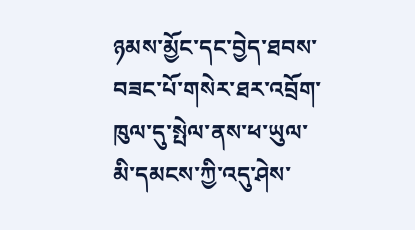ཉམས་མྱོང་དང་བྱེད་ཐབས་བཟང་པོ་གསེར་ཐར་འབྲོག་ཁུལ་དུ་སྤེལ་ནས་ཕ་ཡུལ་མི་དམངས་ཀྱི་འདུ་ཤེས་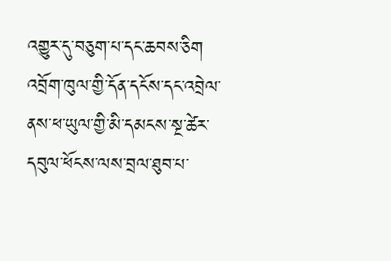འགྱུར་དུ་བཅུག་པ་དང་ཆབས་ཅིག འབྲོག་ཁུལ་གྱི་དོན་དངོས་དང་འབྲེལ་ནས་ཕ་ཡུལ་གྱི་མི་དམངས་སྔ་ཚེར་དབུལ་ཕོངས་ལས་བྲལ་ཐུབ་པ་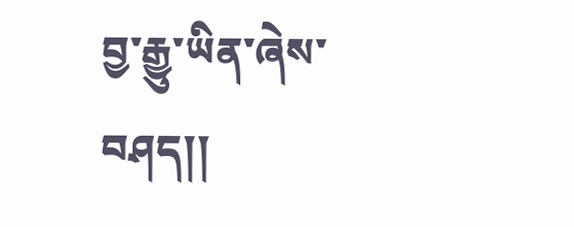བྱ་རྒྱུ་ཡིན་ཞེས་བཤད།།